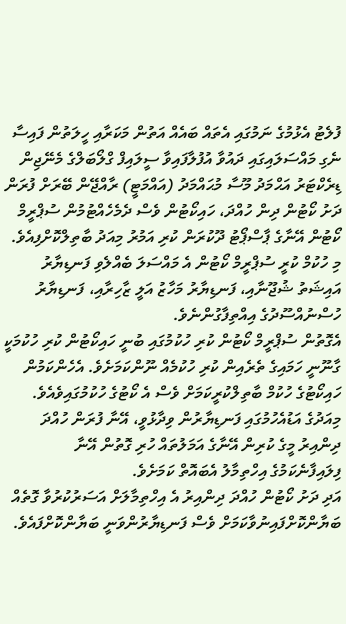ފުލެޓު އެޅުމުގެ ނަމުގައި އެތައް ބައެއް އަތުން މަކަރާއި ހީލަތުން ފައިސާ ނެގި މައްސަލައިގައި ދައުވާ އުފުލާފައިވާ ސީލައިފް ގްލޯބަލްގެ މެނޭޖިން ޑިރެކްޓަރު އަޙްމަދު މޫސާ މުޙައްމަދު (އައްމަޓީ) ރާއްޖޭން ބޭރަށް ފުރަން ދަށު ކޯޓުން ދިން ހުއްދަ، ހައިކޯޓުން ވެސް ދެމެހެއްޓުމުން ސުޕްރީމް ކޯޓުން އޭނާގެ ޕާސްޕޯޓު ދޫކުރަން ކުރި އަމުރު މިއަދު ބާތިލްކޮށްފިއެވެ.
މި ހުކުމް ކުރީ ސުޕްރީމް ކޯޓުން އެ މައްސަލަ ބެއްލެވި ފަނޑިޔާރު އައިޝަތު ޝުޖޫނާއި، ފަނޑިޔާރު މަހާޒު އަލީ ޒާހިރާއި، ފަނޑިޔާރު ހުސްނުއްސޫދުގެ އިއްތިފާގުންނެވެ.
އެގޮތުން ސުޕްރީމް ކޯޓުން ކުރި ހުކުމުގައި ބުނީ ހައިކޯޓުން ކުރި ހުކުމަކީ ގާނޫނީ ހަމައިގެ ތެރެއިން ކުރި ހުކުމެއް ނޫންކަމަށެވެ. އެހެންކަމުން ހައިކޯޓުގެ ހުކުމް ބާތިލްކުރީކަމަށް ވެސް އެ ކޯޓުގެ ހުކުމުގައިވެއެވެ.
މިއަދުގެ އަޑުއެހުމުގައި ފަނޑިޔާރުން ވިދާޅުވީ، އޭނާ ފުރަން ހުއްދަ ދިންއިރު މީގެ ކުރިން އޭނާގެ އަމަލުތައް ހުރި ގޮތުން އޭނާ ފިލައިފާނެކަމުގެ އިހްތިމާލު އެބައޮތް ކަމަށެވެ.
އަދި ދަށު ކޯޓުން ހުއްދަ ދިންއިރު އެ އިހްތިމާލަށް އަސަރުކުރުވާ ގޮތެއް ބަޔާންކޮށްފައިނުވާކަމަށް ވެސް ފަނޑިޔާރުންވަނީ ބަޔާންކޮށްފައެވެ.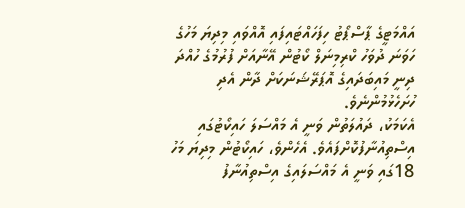އައްމަޓީގެ ޕާސްޕޯޓު ހިފަހައްޓައިފައި އޮއްވައި މިދިޔަ މަހުގެ ހަވަނަ ދުވަހު ކްރިމިނަލް ކޯޓުން އޭނާއަށް ފުރުމުގެ ހުއްދަ ދިނީ މައިބަދައިގެ އޮޕަރޭޝަނަކަށް ދާން އެދި ހުށަހެޅުމުންނެވެ.
އެކަމަކު، ދައުލަތުން ވަނީ އެ މައްސަލަ ހައިކޯޓުގައި އިސްތިއުނާފުކޮށްފައެވެ. އެހެންވެ، ހައިކޯޓުން މިދިޔަ މަހު 18ގައި ވަނީ އެ މައްސަލައިގެ އިސްތިއުނާފު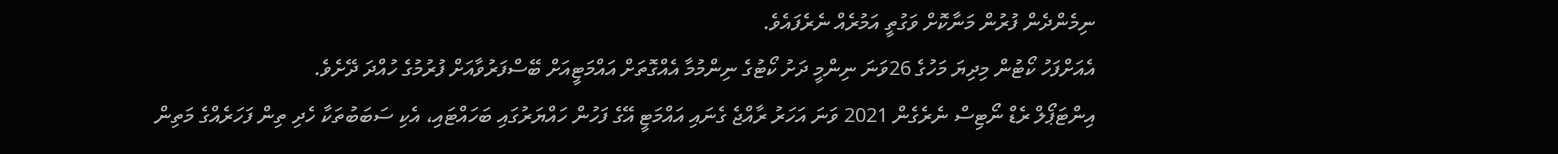ނިމެންދެން ފުރުން މަނާކޮށް ވަގުތީ އަމުރެއް ނެރެފައެވެ.
އެއަށްފަހު ކޯޓުން މިދިޔަ މަހުގެ 26ވަނަ ނިންމީ ދަށު ކޯޓުގެ ނިންމުމާ އެއްގޮތަށް އައްމަޓީއަށް ބޭސްފަރުވާއަށް ފުރުމުގެ ހުއްދަ ދޭށެވެ.
އިންޓަޕޯލް ރެޑް ނޯޓިސް ނެރެގެން 2021 ވަނަ އަހަރު ރާއްޖެ ގެނައި އައްމަޓީ އޭގެ ފަހުން ހައްޔަރުގައި ބަހައްޓައި، އެކި ސަބަބުތަކާ ހެދި ތިން ފަހަރެއްގެ މަތިން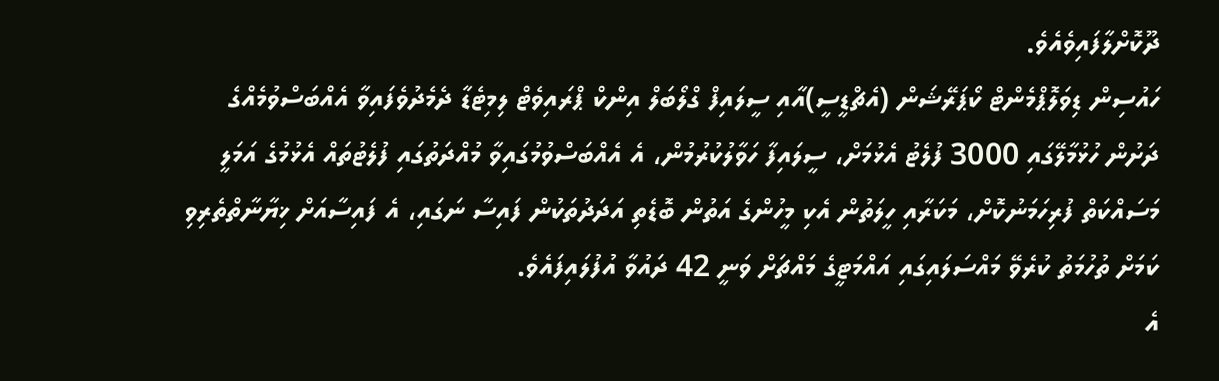ދޫކޮށްލާފައިވެއެވެ.
ހައުސިން ޑިވަލޮޕްމެންޓް ކޯޕަރޭޝަން (އެޗްޑީސީ)އާއި ސީލައިފް ގްލޯބަލް އިންކް ޕްރައިވެޓް ލިމިޓެޑާ ދެމެދުވެފައިވާ އެއްބަސްވުމެއްގެ ދަށުން ހުޅުމާލޭގައި 3000 ފުލެޓު އެޅުމަށް، ސީލައިފާ ހަވާލުކުރުމުން، އެ އެއްބަސްވުމުގައިވާ މުއްދަތުގައި ފުލެޓުތައް އެޅުމުގެ އަމަލީ މަސައްކަތް ފުރިހަމަނުކޮށް، މަކަރާއި ހީލަތުން އެކި މީހުންގެ އަތުން ބޮޑެތި އަދަދުތަކުން ފައިސާ ނަގައި، އެ ފައިސާއަށް ޚިޔާނާތްތެރިވި ކަމަށް ތުހުމަތު ކުރެވޭ މައްސަލައިގައި އައްމަޓީގެ މައްޗަށް ވަނީ 42 ދައުވާ އުފުލައިފައެވެ.
އެ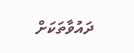ދައުވާތަކަށް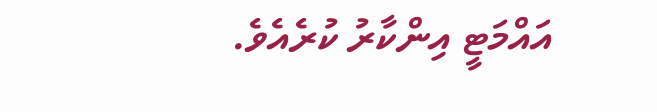އައްމަޓީ އިންކާރު ކުރެއެވެ.